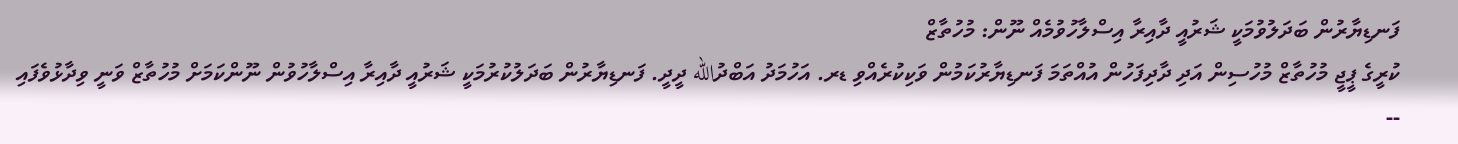ފަނޑިޔާރުން ބަދަލުވުމަކީ ޝަރުއީ ދާއިރާ އިސްލާހުވުމެއް ނޫން: މުހުތާޒް
ކުރީގެ ޕީޖީ މުހުތާޒް މުހުސިން އަދި ދާދިފަހުން އުއްތަމަ ފަނޑިޔާރުކަމުން ވަކިކުރެއްވި ޑރ. އަހުމަދު އަބްދުالله ދީދީ. ފަނޑިޔާރުން ބަދަލުކުރުމަކީ ޝަރުއީ ދާއިރާ އިސްލާހުވުން ނޫންކަމަށް މުހުތާޒް ވަނީ ވިދާޅުވެފައި --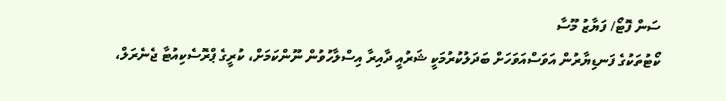ސަން ފޮޓޯ/ ފަޔާޒު މޫސާ
ކޯޓުތަކުގެ ފަނޑިޔާރުން އަވަސްއަވަހަށް ބަދަލުކުރުމަކީ ޝަރުއީ ދާއިރާ އިސްލާހުވުން ނޫންކަމަށް، ކުރީގެ ޕްރޮސެކިއުޓާ ޖެނެރަލް،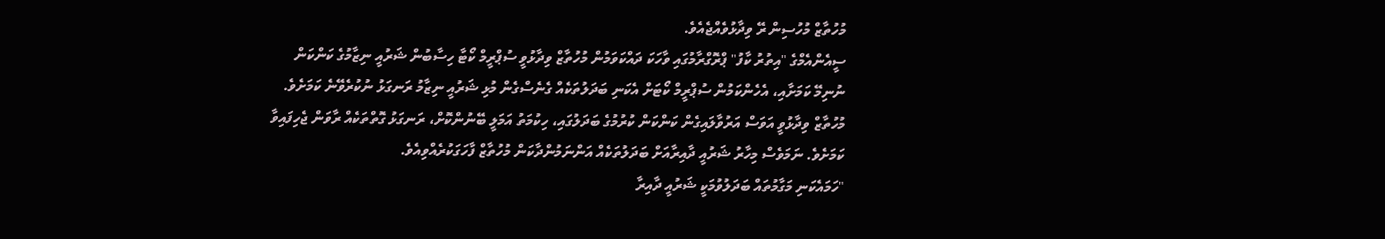މުހުތާޒް މުހުސިން ރޭ ވިދާޅުވެއްޖެއެވެ.
ސީއެންއެމްގެ "އިތުރު ކާފު" ޕްރޮގްރާމުގައި ވާހަކަ ދައްކަވަމުން މުހުތާޒް ވިދާޅުވީ ސުޕްރީމް ކޯޓާ ހިސާބުން ޝަރުއީ ނިޒާމުގެ ކަންކަން ނުނިމޭ ކަމަށާއި، އެހެންކަމުން ސުޕްރީމް ކޯޓަށް އެކަނި ބަދަލުތަކެއް ގެނެސްގެން މުޅި ޝަރުއީ ނިޒާމު ރަނގަޅު ނުކުރެވޭނެ ކަމަށެވެ.
މުހުތާޒް ވިދާޅުވީ އަވަސް އަރުވާލައިގެން ކަންކަން ކުރުމުގެ ބަދަލުގައި، ހިކުމަތު އަމަލީ ބޭނުންކޮށް، ރަނގަޅު ގޮތްތަކެއް ރާވަން ޖެހިފައިވާ ކަމަށެވެ. ނަމަވެސް މިހާރު ޝަރުއީ ދާއިރާއަށް ބަދަލުތަކެއް އަންނަމުންދާކަން މުހުތާޒް ފާހަގަކުރެއްވިއެވެ.
"ހަމައެކަނި މަގާމުތައް ބަދަލުވުމަކީ ޝަރުއީ ދާއިރާ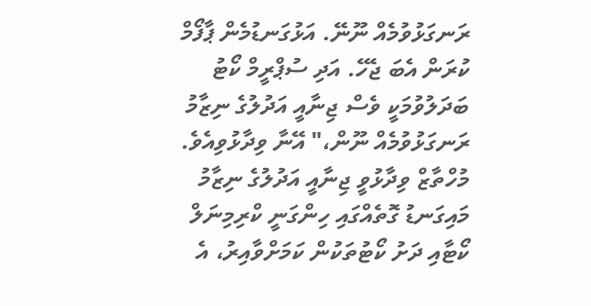ރަނގަޅުވުމެއް ނޫނޭ. އަޅުގަނޑުމެން ޕާފޯމް ކުރަން އެބަ ޖެހޭ. އަދި ސުޕްރީމް ކޯޓު ބަދަލުވުމަކީ ވެސް ޖިނާއީ އަދުލުގެ ނިޒާމު ރަނގަޅުވުމެއް ނޫން،" އޭނާ ވިދާޅުވިއެވެ.
މުހްތާޒް ވިދާޅުވީ ޖިނާއީ އަދުލުގެ ނިޒާމު މައިގަނޑު ގޮތެއްގައި ހިންގަނީ ކްރިމިނަލް ކޯޓާއި ދަށު ކޯޓުތަކުން ކަމަށްވާއިރު، އެ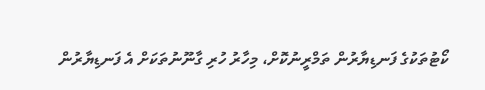ކޯޓުތަކުގެ ފަނޑިޔާރުން ތަމްރީނުކޮށް، މިހާރު ހުރި ގާނޫނުތަކަށް އެ ފަނޑިޔާރުން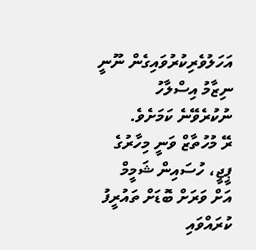އަހަލުވެރިކުރުވައިގެން ނޫނީ ނިޒާމު އިސްލާހު ނުކުރެވޭނެ ކަމަށެވެ.
ރޭ މުހުތާޒް ވަނީ މިހާރުގެ ޕީޖީ، ހުސައިން ޝަމީމް އަށް ވަރަށް ބޮޑަށް ތައުރީފު ކުރައްވައި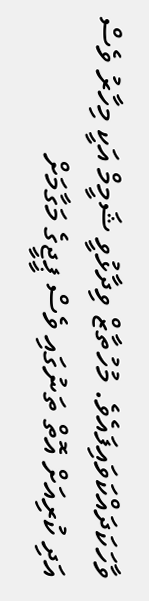ވާހަކަދައްކަވައިފައެވެ. މުހުތާޒް ވިދާޅުވީ ޝަމީމް އަކީ މިހާރު ވެސް އަދި ކުރިއަށް އޮތް ތަނުގައި ވެސް ޕީޖީގެ މަގާމަށް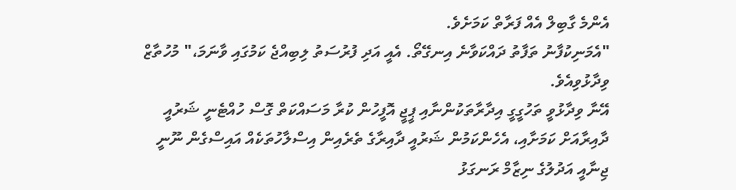އެންމެ ގާބިލް އެއް ފަރާތް ކަމަށެވެ.
"އެމަނިކުފާނު ތަފާތު ދައްކަވާނެ އިނގޭތޯ. އެއީ އަދި ފުރުސަތު ލިބިއްޖެ ކަމުގައި ވާނަމަ،" މުހުތާޒް ވިދާޅުވިއެވެ.
އޭނާ ވިދާޅުވީ ތަހުގީގީ އިދާރާތަކުންނާއި ޕީޖީ އޮފީހުން ކުރާ މަސައްކަތް ގޮސް ހުއްޓެނީ ޝަރުއީ ދާއިރާއަށް ކަމަށާއި، އެހެންކަމުން ޝަރުއީ ދާއިރާގެ ތެރެއިން އިސްލާހުތަކެއް އައިސްގެން ނޫނީ ޖިނާއީ އަދުލުގެ ނިޒާމް ރަނގަޅު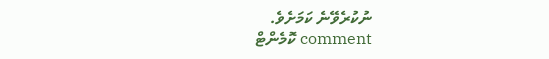ނުކުރެވޭނެ ކަމަށެވެ.
comment ކޮމެންޓް